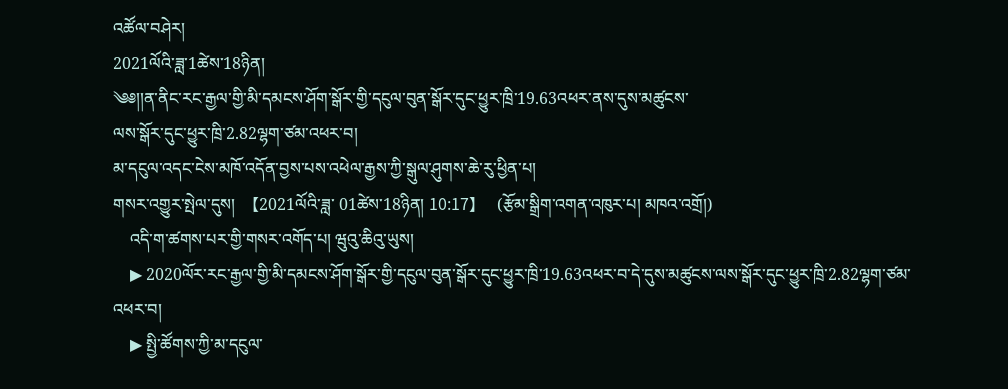འཚོལ་བཤེར།
2021ལོའི་ཟླ་1ཚེས་18ཉིན།
༄༅།།ན་ནིང་རང་རྒྱལ་གྱི་མི་དམངས་ཤོག་སྒོར་གྱི་དངུལ་བུན་སྒོར་དུང་ཕྱུར་ཁྲི་19.63འཕར་ནས་དུས་མཚུངས་
ལས་སྒོར་དུང་ཕྱུར་ཁྲི་2.82ལྷག་ཙམ་འཕར་བ།
མ་དངུལ་འདང་ངེས་མཁོ་འདོན་བྱས་པས་འཕེལ་རྒྱས་ཀྱི་སྒུལ་ཤུགས་ཆེ་རུ་ཕྱིན་པ།
གསར་འགྱུར་སྤེལ་དུས།  【2021ལོའི་ཟླ་ 01ཚེས་18ཉིན། 10:17】   (རྩོམ་སྒྲིག་འགན་འཁུར་པ། མཁའ་འགྲོ།)
    འདི་ག་ཚགས་པར་གྱི་གསར་འགོད་པ། ཝུའུ་ཆིའུ་ཡུས།
    ▶ 2020ལོར་རང་རྒྱལ་གྱི་མི་དམངས་ཤོག་སྒོར་གྱི་དངུལ་བུན་སྒོར་དུང་ཕྱུར་ཁྲི་19.63འཕར་བ་དེ་དུས་མཚུངས་ལས་སྒོར་དུང་ཕྱུར་ཁྲི་2.82ལྷག་ཙམ་འཕར་བ།
    ▶ སྤྱི་ཚོགས་ཀྱི་མ་དངུལ་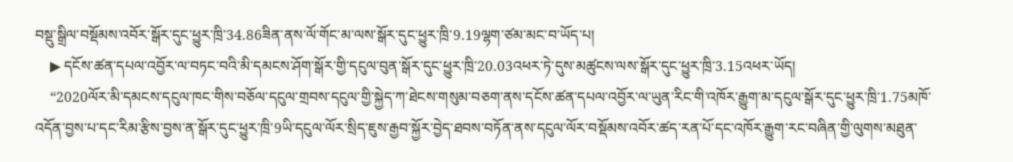བསྡུ་སྒྲིལ་བསྡོམས་འབོར་སྒོར་དུང་ཕྱུར་ཁྲི་34.86ཟིན་ནས་ལོ་གོང་མ་ལས་སྒོར་དུང་ཕྱུར་ཁྲི་9.19ལྷག་ཙམ་མང་བ་ཡོད་པ།
    ▶ དངོས་ཚན་དཔལ་འབྱོར་ལ་བཏང་བའི་མི་དམངས་ཤོག་སྒོར་གྱི་དངུལ་བུན་སྒོར་དུང་ཕྱུར་ཁྲི་20.03འཕར་ཏེ་དུས་མཚུངས་ལས་སྒོར་དུང་ཕྱུར་ཁྲི་3.15འཕར་ཡོད།
    “2020ལོར་མི་དམངས་དངུལ་ཁང་གིས་བཅོལ་དངུལ་གྲབས་དངུལ་གྱི་སྐྱེད་ཀ་ཐེངས་གསུམ་བཅག་ནས་དངོས་ཚན་དཔལ་འབྱོར་ལ་ཡུན་རིང་གི་འཁོར་རྒྱུག་མ་དངུལ་སྒོར་དུང་ཕྱུར་ཁྲི་1.75མཁོ་འདོན་བྱས་པ་དང་རིམ་རྩིས་བྱས་ན་སྒོར་དུང་ཕྱུར་ཁྲི་9ཡི་དངུལ་ལོར་སྲིད་ཇུས་རྒྱབ་སྐྱོར་བྱེད་ཐབས་བཏོན་ནས་དངུལ་ལོར་བསྡོམས་འབོར་ཚད་རན་པོ་དང་འཁོར་རྒྱུག་རང་བཞིན་གྱི་ལུགས་མཐུན་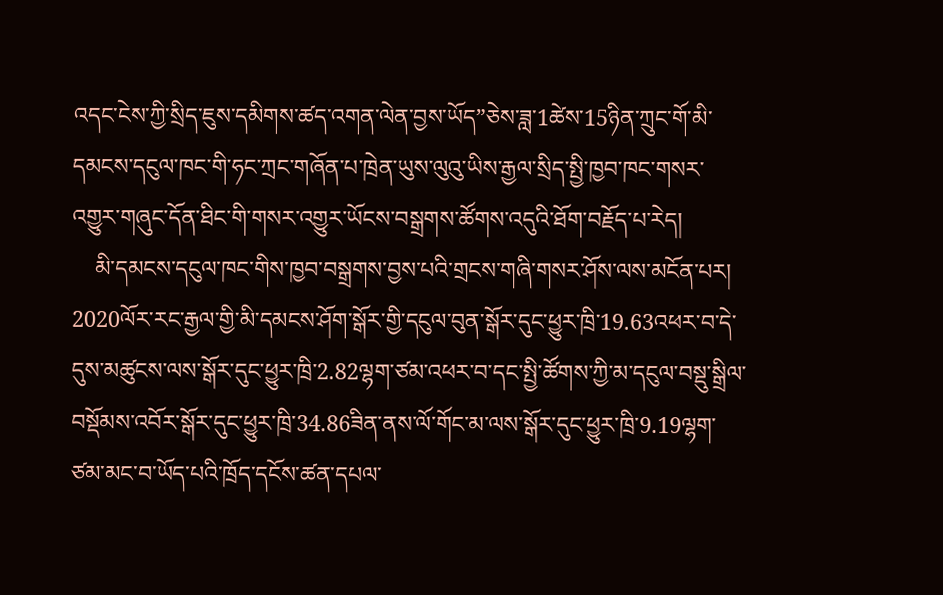འདང་ངེས་ཀྱི་སྲིད་ཇུས་དམིགས་ཚད་འགན་ལེན་བྱས་ཡོད”ཅེས་ཟླ་1ཚེས་15ཉིན་ཀྲུང་གོ་མི་དམངས་དངུལ་ཁང་གི་ཧང་ཀྲང་གཞོན་པ་ཁྲེན་ཡུས་ལུའུ་ཡིས་རྒྱལ་སྲིད་སྤྱི་ཁྱབ་ཁང་གསར་འགྱུར་གཞུང་དོན་ཐིང་གི་གསར་འགྱུར་ཡོངས་བསྒྲགས་ཚོགས་འདུའི་ཐོག་བརྗོད་པ་རེད།
    མི་དམངས་དངུལ་ཁང་གིས་ཁྱབ་བསྒྲགས་བྱས་པའི་གྲངས་གཞི་གསར་ཤོས་ལས་མངོན་པར། 2020ལོར་རང་རྒྱལ་གྱི་མི་དམངས་ཤོག་སྒོར་གྱི་དངུལ་བུན་སྒོར་དུང་ཕྱུར་ཁྲི་19.63འཕར་བ་དེ་དུས་མཚུངས་ལས་སྒོར་དུང་ཕྱུར་ཁྲི་2.82ལྷག་ཙམ་འཕར་བ་དང་སྤྱི་ཚོགས་ཀྱི་མ་དངུལ་བསྡུ་སྒྲིལ་བསྡོམས་འབོར་སྒོར་དུང་ཕྱུར་ཁྲི་34.86ཟིན་ནས་ལོ་གོང་མ་ལས་སྒོར་དུང་ཕྱུར་ཁྲི་9.19ལྷག་ཙམ་མང་བ་ཡོད་པའི་ཁྲོད་དངོས་ཚན་དཔལ་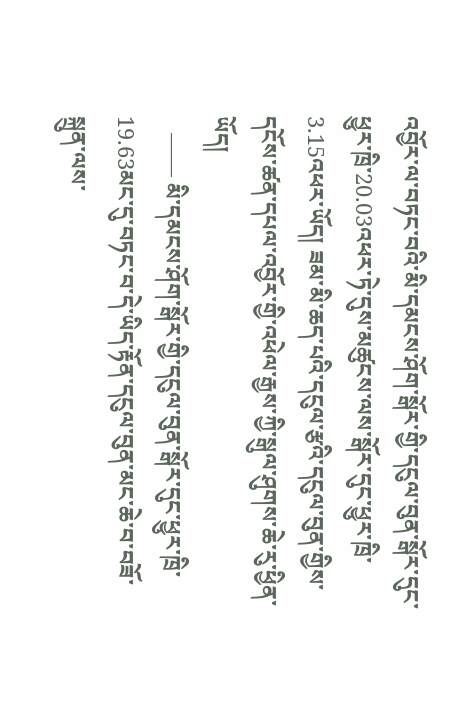འབྱོར་ལ་བཏང་བའི་མི་དམངས་ཤོག་སྒོར་གྱི་དངུལ་བུན་སྒོར་དུང་ཕྱུར་ཁྲི་20.03འཕར་ཏེ་དུས་མཚུངས་ལས་སྒོར་དུང་ཕྱུར་ཁྲི་3.15འཕར་ཡོད། ཟམ་མི་ཆད་པའི་དངུལ་རྩའི་དངུལ་བུན་གྱིས་དངོས་ཚན་དཔལ་འབྱོར་གྱི་འཕེལ་རྒྱས་ཀྱི་སྒུལ་ཤུགས་ཆེ་རུ་ཕྱིན་ཡོད།
   —— མི་དམངས་ཤོག་སྒོར་གྱི་དངུལ་བུན་སྒོར་དུང་ཕྱུར་ཁྲི་19.63མང་དུ་བཏང་བ་དེ་ཡིད་རྟོན་དངུལ་བུན་མང་ཆེ་བ་བཟོ་སྐྲུན་ལས་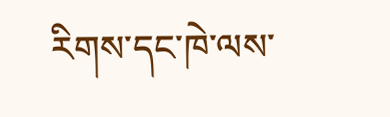རིགས་དང་ཁེ་ལས་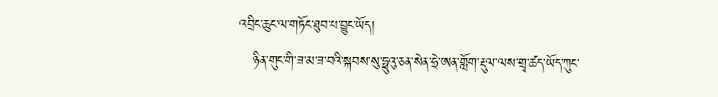འབྲིང་ཆུང་ལ་གཏོང་ཐུབ་པ་བྱུང་ཡོད།
   ཉིན་གུང་གི་ཟ་མ་ཟ་བའི་སྐབས་སུ་ཧྥུའུ་ཅན་སེན་ཧྲེ་ཨན་གློག་རྡུལ་ལས་གྲྭ་ཚད་ཡོད་ཀུང་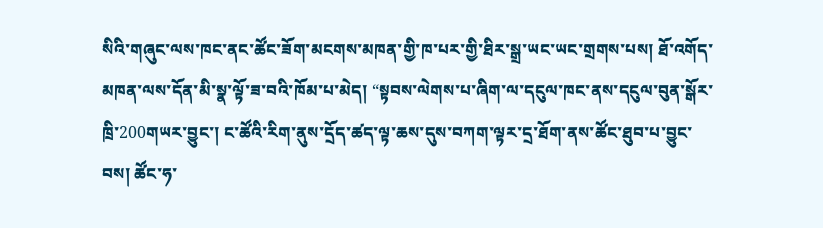སིའི་གཞུང་ལས་ཁང་ནང་ཚོང་ཟོག་མངགས་མཁན་གྱི་ཁ་པར་གྱི་ཐིར་སྒྲ་ཡང་ཡང་གྲགས་པས། ཐོ་འགོད་མཁན་ལས་དོན་མི་སྣ་ལྟོ་ཟ་བའི་ཁོམ་པ་མེད། “སྟབས་ལེགས་པ་ཞིག་ལ་དངུལ་ཁང་ནས་དངུལ་བུན་སྒོར་ཁྲི་200གཡར་བྱུང་། ང་ཚོའི་རིག་ནུས་དྲོད་ཚད་ལྟ་ཆས་དུས་བཀག་ལྟར་དྲ་ཐོག་ནས་ཚོང་ཐུབ་པ་བྱུང་བས། ཚོང་ཧ་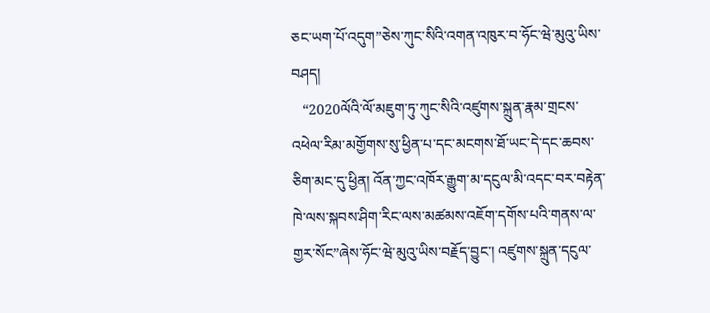ཅང་ཡག་པོ་འདུག”ཅེས་ཀུང་སིའི་འགན་འཁུར་བ་ཧོང་ཝེ་མུའུ་ཡིས་བཤད།
   “2020ལོའི་ལོ་མཇུག་ཏུ་ཀུང་སིའི་འཛུགས་སྐྲུན་རྣམ་གྲངས་འཕེལ་རིམ་མགྱོགས་སུ་ཕྱིན་པ་དང་མངགས་ཐོ་ཡང་དེ་དང་ཆབས་ཅིག་མང་དུ་ཕྱིན། འོན་ཀྱང་འཁོར་རྒྱུག་མ་དངུལ་མི་འདང་བར་བརྟེན་ཁེ་ལས་སྐབས་ཤིག་རིང་ལས་མཚམས་འཇོག་དགོས་པའི་གནས་ལ་གྱར་སོང”ཞེས་ཧོང་ཝེ་མུའུ་ཡིས་བརྗོད་བྱུང་། འཛུགས་སྐྲུན་དངུལ་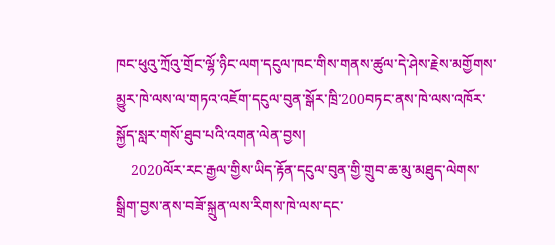ཁང་ཕུའུ་ཀྲོའུ་གྲོང་ལྷོ་ཉིང་ལག་དངུལ་ཁང་གིས་གནས་ཚུལ་དེ་ཤེས་རྗེས་མགྱོགས་མྱུར་ཁེ་ལས་ལ་གཏའ་འཇོག་དངུལ་བུན་སྒོར་ཁྲི་200བཏང་ནས་ཁེ་ལས་འཁོར་སྐྱོད་སླར་གསོ་ཐུབ་པའི་འགན་ལེན་བྱས།
    2020ལོར་རང་རྒྱལ་གྱིས་ཡིད་རྟོན་དངུལ་བུན་གྱི་གྲུབ་ཆ་མུ་མཐུད་ལེགས་སྒྲིག་བྱས་ནས་བཟོ་སྐྲུན་ལས་རིགས་ཁེ་ལས་དང་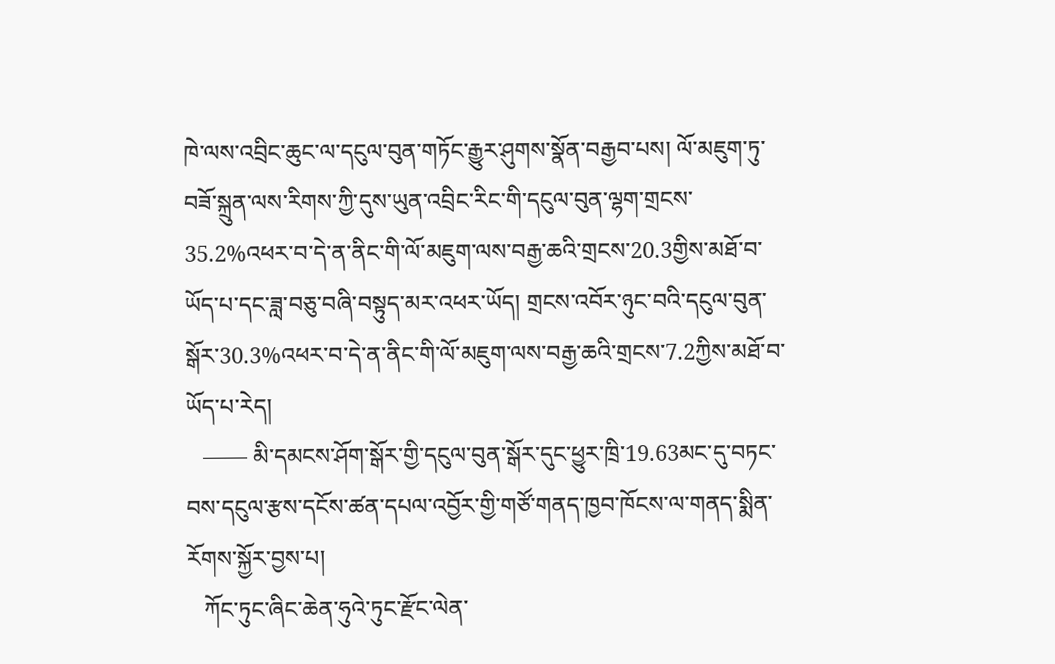ཁེ་ལས་འབྲིང་ཆུང་ལ་དངུལ་བུན་གཏོང་རྒྱུར་ཤུགས་སྣོན་བརྒྱབ་པས། ལོ་མཇུག་ཏུ་བཟོ་སྐྲུན་ལས་རིགས་ཀྱི་དུས་ཡུན་འབྲིང་རིང་གི་དངུལ་བུན་ལྷག་གྲངས་35.2%འཕར་བ་དེ་ན་ནིང་གི་ལོ་མཇུག་ལས་བརྒྱ་ཆའི་གྲངས་20.3གྱིས་མཐོ་བ་ཡོད་པ་དང་ཟླ་བཅུ་བཞི་བསྟུད་མར་འཕར་ཡོད། གྲངས་འབོར་ཉུང་བའི་དངུལ་བུན་སྒོར་30.3%འཕར་བ་དེ་ན་ནིང་གི་ལོ་མཇུག་ལས་བརྒྱ་ཆའི་གྲངས་7.2ཀྱིས་མཐོ་བ་ཡོད་པ་རེད།
   —— མི་དམངས་ཤོག་སྒོར་གྱི་དངུལ་བུན་སྒོར་དུང་ཕྱུར་ཁྲི་19.63མང་དུ་བཏང་བས་དངུལ་རྩས་དངོས་ཚན་དཔལ་འབྱོར་གྱི་གཙོ་གནད་ཁྱབ་ཁོངས་ལ་གནད་སྨིན་རོགས་སྐྱོར་བྱས་པ།
   ཀོང་ཏུང་ཞིང་ཆེན་ཧུའེ་ཏུང་རྫོང་ལེན་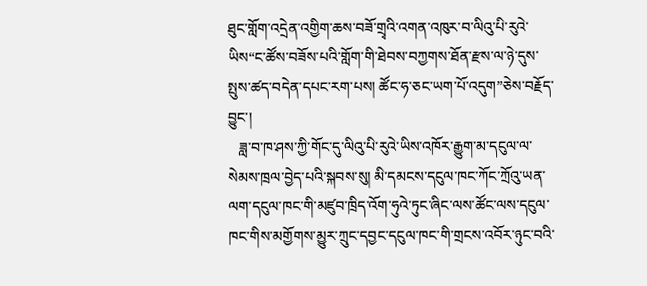ཐུང་གློག་འདྲེན་འགྱིག་ཆས་བཟོ་གྲྭའི་འགན་འཁུར་བ་ལིའུ་པི་རུའེ་ཡིས“ང་ཚོས་བཟོས་པའི་གློག་གི་ཐེབས་བཀྱགས་ཐོན་རྫས་ལ་ཉེ་དུས་སྤུས་ཚད་བདེན་དཔང་རག་པས། ཚོང་ཧ་ཅང་ཡག་པོ་འདུག”ཅེས་བརྗོད་བྱུང་།
   ཟླ་བ་ཁ་ཤས་ཀྱི་གོང་དུ་ལིའུ་པི་རུའེ་ཡིས་འཁོར་རྒྱུག་མ་དངུལ་ལ་སེམས་ཁྲལ་བྱེད་པའི་སྐབས་སུ། མི་དམངས་དངུལ་ཁང་ཀོང་ཀྲོའུ་ཡན་ལག་དངུལ་ཁང་གི་མཛུབ་ཁྲིད་འོག་ཧུའེ་ཏུང་ཞིང་ལས་ཚོང་ལས་དངུལ་ཁང་གིས་མགྱོགས་མྱུར་ཀྲུང་དབྱང་དངུལ་ཁང་གི་གྲངས་འབོར་ཉུང་བའི་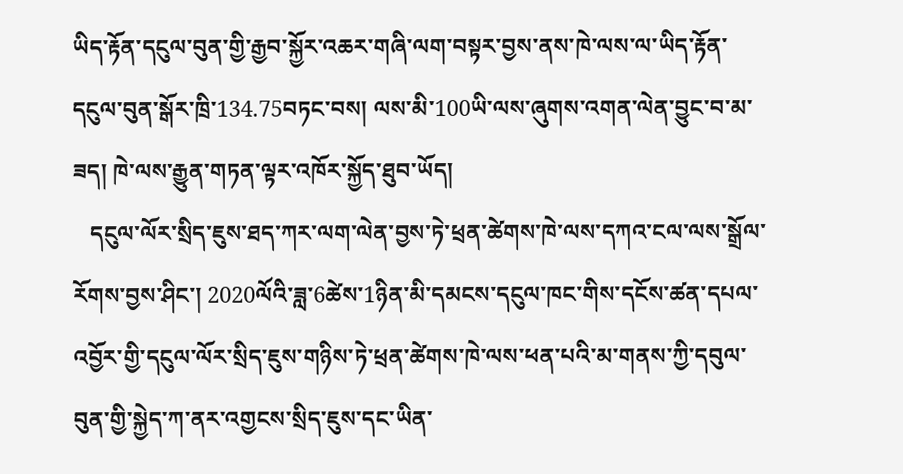ཡིད་རྟོན་དངུལ་བུན་གྱི་རྒྱབ་སྐྱོར་འཆར་གཞི་ལག་བསྟར་བྱས་ནས་ཁེ་ལས་ལ་ཡིད་རྟོན་དངུལ་བུན་སྒོར་ཁྲི་134.75བཏང་བས། ལས་མི་100ཡི་ལས་ཞུགས་འགན་ལེན་བྱུང་བ་མ་ཟད། ཁེ་ལས་རྒྱུན་གཏན་ལྟར་འཁོར་སྐྱོད་ཐུབ་ཡོད།
   དངུལ་ལོར་སྲིད་ཇུས་ཐད་ཀར་ལག་ལེན་བྱས་ཏེ་ཕྲན་ཚེགས་ཁེ་ལས་དཀའ་ངལ་ལས་སྒྲོལ་རོགས་བྱས་ཤིང་། 2020ལོའི་ཟླ་6ཚེས་1ཉིན་མི་དམངས་དངུལ་ཁང་གིས་དངོས་ཚན་དཔལ་འབྱོར་གྱི་དངུལ་ལོར་སྲིད་ཇུས་གཉིས་ཏེ་ཕྲན་ཚེགས་ཁེ་ལས་ཕན་པའི་མ་གནས་ཀྱི་དབུལ་བུན་གྱི་སྐྱེད་ཀ་ནར་འགྱངས་སྲིད་ཇུས་དང་ཡིན་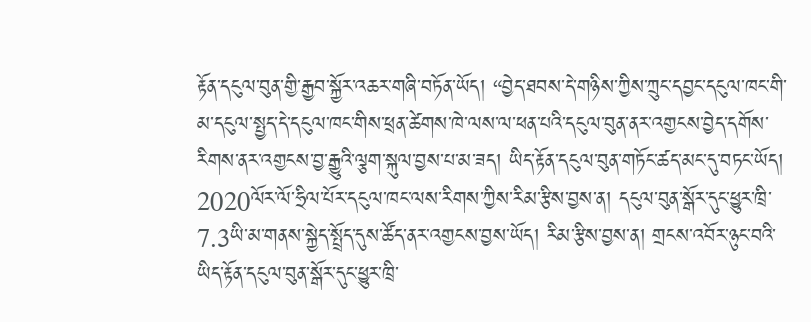རྟོན་དངུལ་བུན་གྱི་རྒྱབ་སྐྱོར་འཆར་གཞི་བཏོན་ཡོད། “བྱེད་ཐབས་དེ་གཉིས་ཀྱིས་ཀྲུང་དབྱང་དངུལ་ཁང་གི་མ་དངུལ་སྤྱད་དེ་དངུལ་ཁང་གིས་ཕྲན་ཚེགས་ཁེ་ལས་ལ་ཕན་པའི་དངུལ་བུན་ནར་འགྱངས་བྱེད་དགོས་རིགས་ནར་འགྱངས་བྱ་རྒྱུའི་ལྕག་སྐུལ་བྱས་པ་མ་ཟད། ཡིད་རྟོན་དངུལ་བུན་གཏོང་ཚད་མང་དུ་བཏང་ཡོད། 2020ལོར་ལོ་ཧྲིལ་པོར་དངུལ་ཁང་ལས་རིགས་ཀྱིས་རིམ་རྩིས་བྱས་ན། དངུལ་བུན་སྒོར་དུང་ཕྱུར་ཁྲི་7.3ཡི་མ་གནས་སྐྱེད་སྤྲོད་དུས་ཚོད་ནར་འགྱངས་བྱས་ཡོད། རིམ་རྩིས་བྱས་ན། གྲངས་འབོར་ཉུང་བའི་ཡིད་རྟོན་དངུལ་བུན་སྒོར་དུང་ཕྱུར་ཁྲི་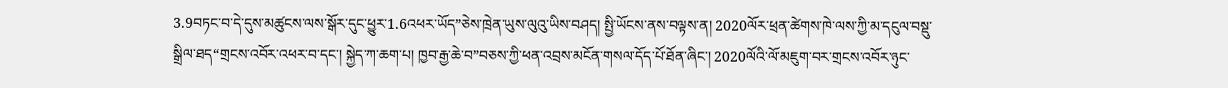3.9བཏང་བ་དེ་དུས་མཚུངས་ལས་སྒོར་དུང་ཕྱུར་1.6འཕར་ཡོད”ཅེས་ཁྲེན་ཡུས་ལུའུ་ཡིས་བཤད། སྤྱི་ཡོངས་ནས་བལྟས་ན། 2020ལོར་ཕྲན་ཚེགས་ཁེ་ལས་ཀྱི་མ་དངུལ་བསྡུ་སྒྲིལ་ཐད“གྲངས་འབོར་འཕར་བ་དང་། སྐྱེད་ཀ་ཆག་པ། ཁྱབ་རྒྱ་ཆེ་བ”བཅས་ཀྱི་ཕན་འབྲས་མངོན་གསལ་དོད་པོ་ཐོན་ཞིང་། 2020ལོའི་ལོ་མཇུག་བར་གྲངས་འབོར་ཉུང་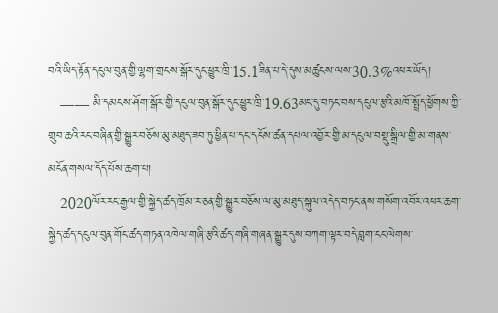བའི་ཡིད་རྟོན་དངུལ་བུན་གྱི་ལྷག་གྲངས་སྒོར་དུང་ཕྱུར་ཁྲི་15.1ཟིན་པ་དེ་དུས་མཚུངས་ལས་30.3%འཕར་ཡོད།
   —— མི་དམངས་ཤོག་སྒོར་གྱི་དངུལ་བུན་སྒོར་དུང་ཕྱུར་ཁྲི་19.63མང་དུ་བཏང་བས་དངུལ་རྩའི་མཁོ་སྤྲོད་ཕྱོགས་ཀྱི་གྲུབ་ཆའི་རང་བཞིན་གྱི་སྒྱུར་བཅོས་མུ་མཐུད་ཟབ་ཏུ་ཕྱིན་པ་དང་དངོས་ཚན་དཔལ་འབྱོར་གྱི་མ་དངུལ་བསྡུ་སྒྲིལ་གྱི་མ་གནས་མངོན་གསལ་དོད་པོས་ཆག་པ།
   2020ལོར་རང་རྒྱལ་གྱི་སྐྱེད་ཚད་ཁྲོམ་ར་ཅན་གྱི་སྒྱུར་བཅོས་ལ་མུ་མཐུད་སྐུལ་འདེད་བཏང་ནས་གསོག་འབོར་འཕར་ཆག་སྐྱེད་ཚད་དངུལ་བུན་གོང་ཚད་གཏན་འཁེལ་གཞི་རྩའི་ཚད་གཞི་གཞན་སྒྱུར་དུས་བཀག་ལྟར་བདེ་བླག་ངང་ལེགས་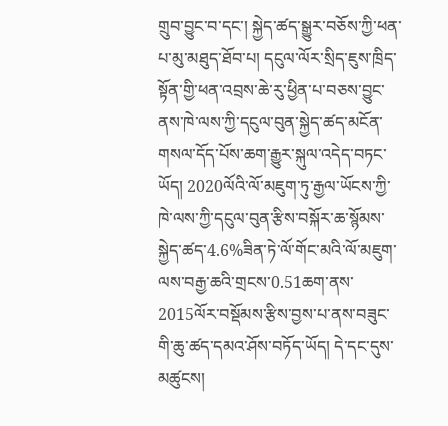གྲུབ་བྱུང་བ་དང་། སྐྱེད་ཚད་སྒྱུར་བཅོས་ཀྱི་ཕན་པ་མུ་མཐུད་ཐོབ་པ། དངུལ་ལོར་སྲིད་ཇུས་ཁྲིད་སྟོན་གྱི་ཕན་འབྲས་ཆེ་རུ་ཕྱིན་པ་བཅས་བྱུང་ནས་ཁེ་ལས་ཀྱི་དངུལ་བུན་སྐྱེད་ཚད་མངོན་གསལ་དོད་པོས་ཆག་རྒྱུར་སྐུལ་འདེད་བཏང་ཡོད། 2020ལོའི་ལོ་མཇུག་ཏུ་རྒྱལ་ཡོངས་ཀྱི་ཁེ་ལས་ཀྱི་དངུལ་བུན་རྩིས་བསྐོར་ཆ་སྙོམས་སྐྱེད་ཚད་4.6%ཟིན་ཏེ་ལོ་གོང་མའི་ལོ་མཇུག་ལས་བརྒྱ་ཆའི་གྲངས་0.51ཆག་ནས་2015ལོར་བསྡོམས་རྩིས་བྱས་པ་ནས་བཟུང་གི་ཆུ་ཚད་དམའ་ཤོས་བཏོད་ཡོད། དེ་དང་དུས་མཚུངས།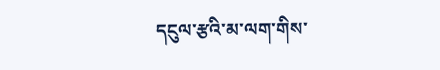དངུལ་རྩའི་མ་ལག་གིས་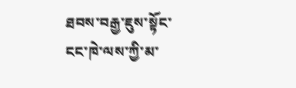ཐབས་བརྒྱ་ཇུས་སྟོང་ངང་ཁེ་ལས་ཀྱི་མ་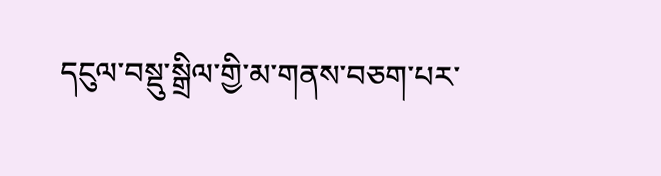དངུལ་བསྡུ་སྒྲིལ་གྱི་མ་གནས་བཅག་པར་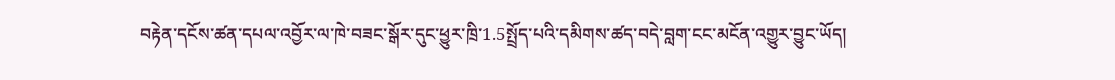བརྟེན་དངོས་ཚན་དཔལ་འབྱོར་ལ་ཁེ་བཟང་སྒོར་དུང་ཕྱུར་ཁྲི་1.5སྤྲོད་པའི་དམིགས་ཚད་བདེ་བླག་ངང་མངོན་འགྱུར་བྱུང་ཡོད།